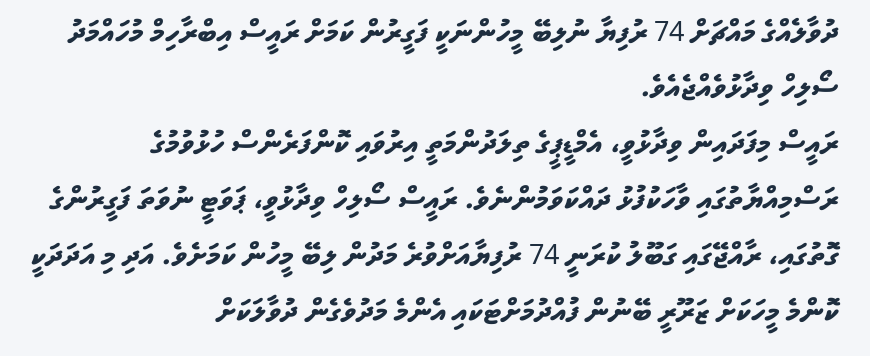ދުވާލެއްގެ މައްޗަށް 74 ރުފިޔާ ނުލިބޭ މީހުންނަކީ ފަގީރުން ކަމަށް ރައީސް އިބްރާހިމް މުހައްމަދު ސޯލިހް ވިދާޅުވެއްޖެއެވެ.
ރައީސް މިފަދައިން ވިދާޅުވީ، އެމްޑީޕީގެ ތިލަދުންމަތީ އިރުވައި ކޮންފަރެންސް ހުޅުވުމުގެ ރަސްމިއްޔާތުގައި ވާހަކުފުޅު ދައްކަވަމުންނެވެ. ރައީސް ސޯލިހް ވިދާޅުވީ، ޕަވަޓީ ނުވަތަ ފަގީރުންގެ ގޮތުގައި، ރާއްޖޭގައި ގަބޫލު ކުރަނީ 74 ރުފިޔާއަށްވުރެ މަދުން ލިބޭ މީހުން ކަމަށެވެ. އަދި މި އަދަދަކީ ކޮންމެ މީހަކަށް ޒަރޫރީ ބޭނުން ފުއްދުމަށްޓަކައި އެންމެ މަދުވެގެން ދުވާލަކަށް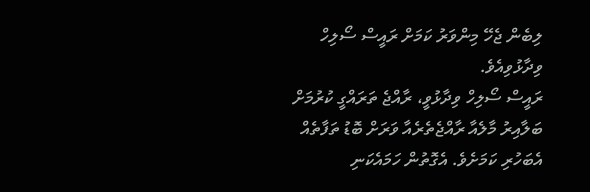ލިބެން ޖެހޭ މިންވަރު ކަމަށް ރައީސް ސޯލިހް ވިދާޅުވިއެވެ.
ރައީސް ސޯލިހް ވިދާޅުވީ، ރާއްޖެ ތަރައްގީ ކުރުމަށް ބަލާއިރު މާލެއާ ރާއްޖެތެރެއާ ވަރަށް ބޮޑު ތަފާތެއް އެބަހުރި ކަމަށެވެ. އެގޮތުން ހަމައެކަނި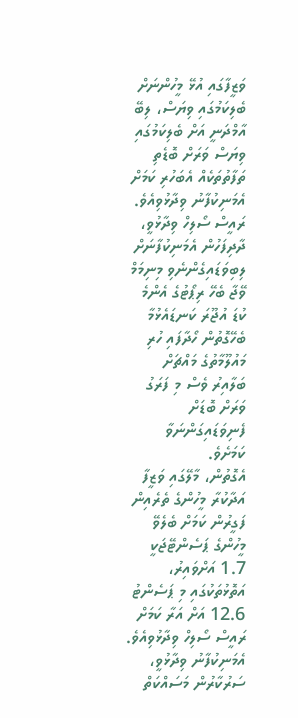ވަޒީފާގައި އުޅޭ މީހުންނަށް ބެލިކަމުގައި ވިޔަސް، ލިބޭ އާމްދަނީ އަށް ބެލިކަމުގައި ވިޔަސް ވަރަށް ބޮޑެތި ތަފާތުތަކެއް އެބަހުރި ކަމަށް އެމަނިކުފާނު ވިދާޅުވިއެވެ. ރައީސް ސޯލިހް ވިދާޅުވީ، ދާދިފަހުން އެމަނިކުފާނަށް ލިބިވަޑައިގެންނެވި މިނިމަމް ވޭޖާ ބެހޭ ރިޕޯޓުގެ އެންމެ ކުޑަ އުޖޫރަ ކަނޑައެޅުމާ ބެހޭގޮތުން ހޯދާފައި ހުރި މައުލޫމާތުގެ މައްޗަށް ބަލާއިރު ވެސް މި ފަރަގު ވަރަށް ބޮޑަށް ފެނިވަޑައިގަންނަވާ ކަމަށެވެ.
އެގޮތުން، މާލޭގައި ވަޒީފާ އަދާކުރާ މީހުންގެ ތެރެއިން ފަގީރުން ކަމަށް ބެލެވޭ މީހުންގެ ޕަސެންޓޭޖަކީ 1.7 އަށްވައިރު، އަތޮޅުތަކުގައި މި ޕަސެންޓު 12.6 އަށް އަރާ ކަމަށް ރައީސް ސޯލިހް ވިދާޅުވިއެވެ. އެމަނިކުފާނު ވިދާޅުވީ، ސަރުކާރުން މަސައްކަތް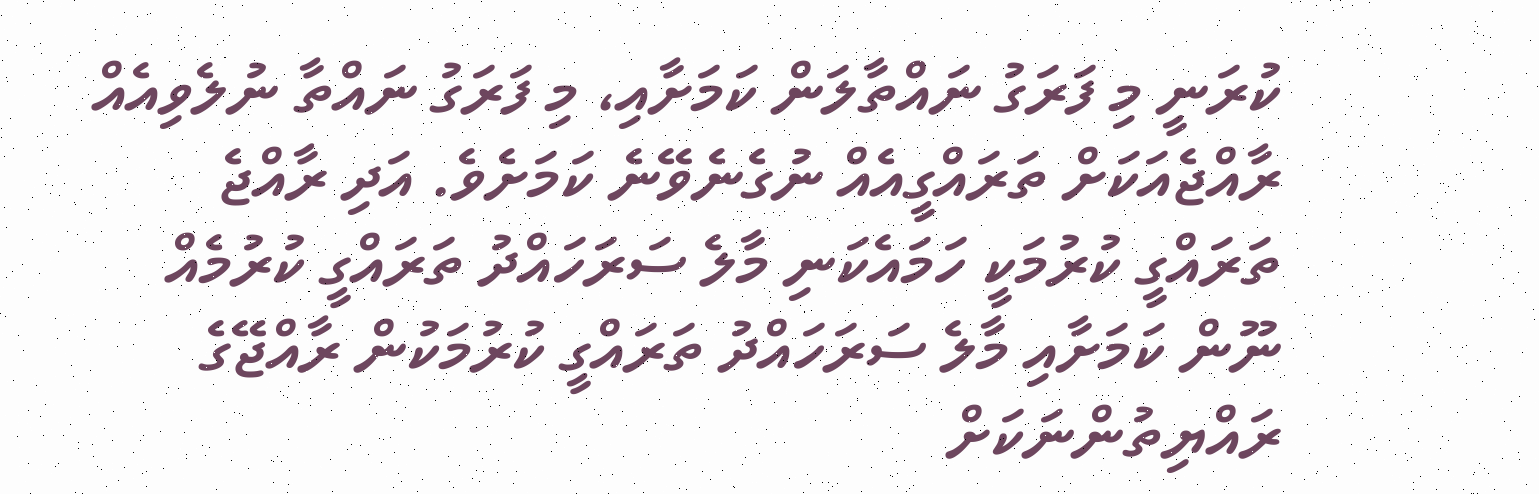ކުރަނީ މި ފަރަގު ނައްތާލަން ކަމަށާއި، މި ފަރަގު ނައްތާ ނުލެވިއެއް ރާއްޖެއަކަށް ތަރައްގީއެއް ނުގެނެވޭނެ ކަމަށެވެ. އަދި ރާއްޖެ ތަރައްގީ ކުރުމަކީ ހަމައެކަނި މާލެ ސަރަހައްދު ތަރައްގީ ކުރުމެއް ނޫން ކަމަށާއި މާލެ ސަރަހައްދު ތަރައްގީ ކުރުމަކުން ރާއްޖޭގެ ރައްޔިތުންނަކަށް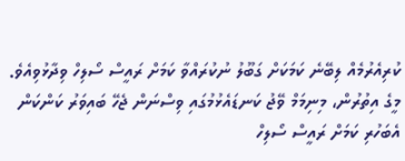ކުރިއެރުމެއް ލިބޭނެ ކަމަކަށް ގަބޫލު ނުކުރައްވާ ކަމަށް ރައީސް ސޯލިހް ވިދާޅުވިއެވެ.
މީގެ އިތުރުން، މިނިމަމް ވޭޖު ކަނޑައެޅުމުގައި ވިސްނަން ޖެހޭ ބައިވަރު ކަންކަން އެބަހުރި ކަމަށް ރައީސް ސޯލިހް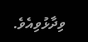ވިދާޅުވިއެވެ.